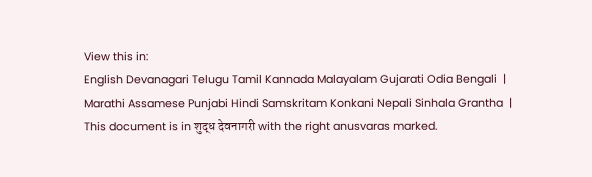View this in:
English Devanagari Telugu Tamil Kannada Malayalam Gujarati Odia Bengali  |
Marathi Assamese Punjabi Hindi Samskritam Konkani Nepali Sinhala Grantha  |
This document is in शुद्ध देवनागरी with the right anusvaras marked.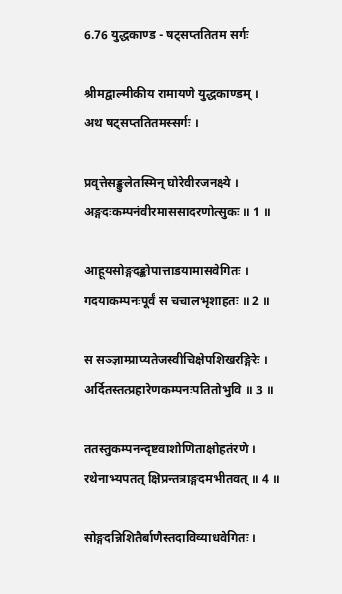6.76 युद्धकाण्ड - षट्सप्ततितम सर्गः

श्रीमद्वाल्मीकीय रामायणे युद्धकाण्डम् ।
अथ षट्सप्ततितमस्सर्गः ।

प्रवृत्तेसङ्कुलेतस्मिन् घोरेवीरजनक्ष्ये ।
अङ्गदःकम्पनंवीरमाससादरणोत्सुकः ॥ 1 ॥

आहूयसोङ्गदङ्कोपात्ताडयामासवेगितः ।
गदयाकम्पनःपूर्वं स चचालभृशाहतः ॥ 2 ॥

स सञ्ज्ञाम्प्राप्यतेजस्वीचिक्षेपशिखरङ्गिरेः ।
अर्दितस्तत्प्रहारेणकम्पनःपतितोभुवि ॥ 3 ॥

ततस्तुकम्पनन्दृष्टवाशोणिताक्षोहतंरणे ।
रथेनाभ्यपतत् क्षिप्रन्तत्राङ्गदमभीतवत् ॥ 4 ॥

सोङ्गदन्निशितैर्बाणैस्तदाविव्याधवेगितः ।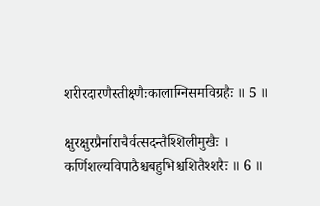शरीरदारणैस्तीक्ष्णैःकालाग्निसमविग्रहैः ॥ 5 ॥

क्षुरक्षुरप्रैर्नाराचैर्वत्सदन्तैश्शिलीमुखैः ।
कर्णिशल्यविपाठैश्चबहुभिश्चशितैश्शरैः ॥ 6 ॥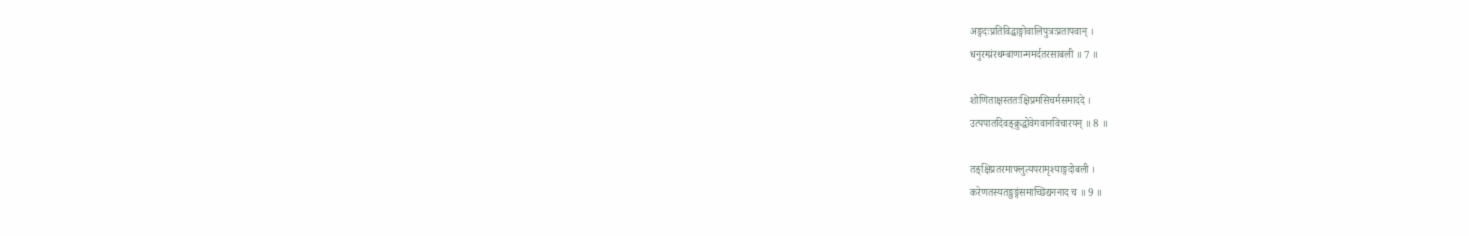अङ्गदःप्रतिविद्धाङ्गोवालिपुत्रःप्रतापवान् ।
धनुरग्य्रंरथम्बाणान्ममर्दतरसाबली ॥ 7 ॥

शोणिताक्षस्ततःक्षिप्रमसिचर्मसमाददे ।
उत्पपातदिवङ्क्रुद्धोवेगवानविचारयन् ॥ 8 ॥

तङ्क्षिप्रतरमाफ्लुत्यपरामृश्याङ्गदोबली ।
करेणतस्यतङ्खङ्गंसमाच्छिद्यननाद च ॥ 9 ॥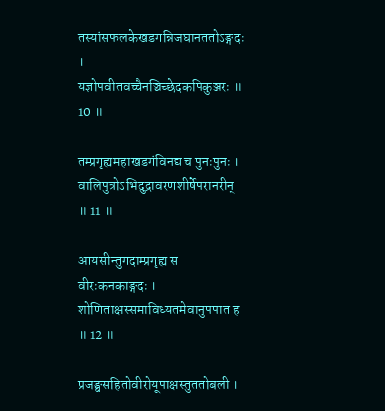तस्यांसफलकेखडगन्निजघानततोऽङ्गदः ।
यज्ञोपवीतवच्चैनञ्चिच्छेदकपिकुञ्जरः ॥ 10 ॥

तम्प्रगृह्यमहाखडगंविनद्य च पुनःपुनः ।
वालिपुत्रोऽभिदुद्रावरणशीर्षेपरानरीन् ॥ 11 ॥

आयसीन्तुगदाम्प्रगृह्य स वीरःकनकाङ्गदः ।
शोणिताक्षस्समाविध्यतमेवानुपपात ह ॥ 12 ॥

प्रजङ्घसहितोवीरोयूपाक्षस्तुततोबली ।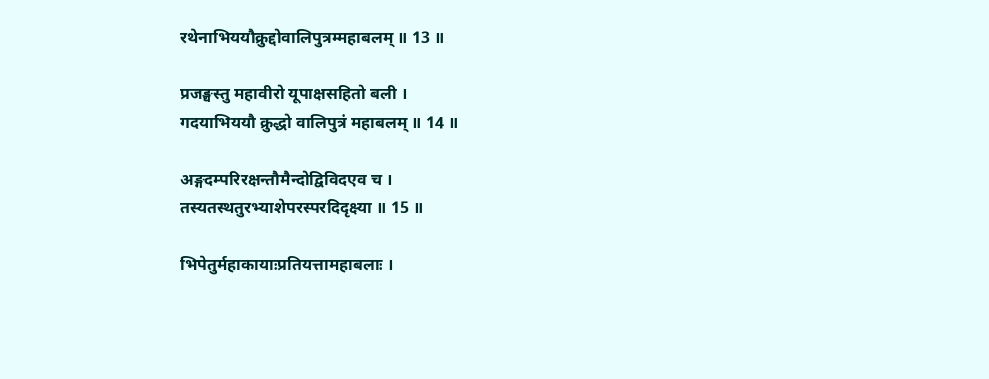रथेनाभिययौक्रुद्दोवालिपुत्रम्महाबलम् ॥ 13 ॥

प्रजङ्घस्तु महावीरो यूपाक्षसहितो बली ।
गदयाभिययौ क्रुद्धो वालिपुत्रं महाबलम् ॥ 14 ॥

अङ्गदम्परिरक्षन्तौमैन्दोद्विविदएव च ।
तस्यतस्थतुरभ्याशेपरस्परदिदृक्ष्या ॥ 15 ॥

भिपेतुर्महाकायाःप्रतियत्तामहाबलाः ।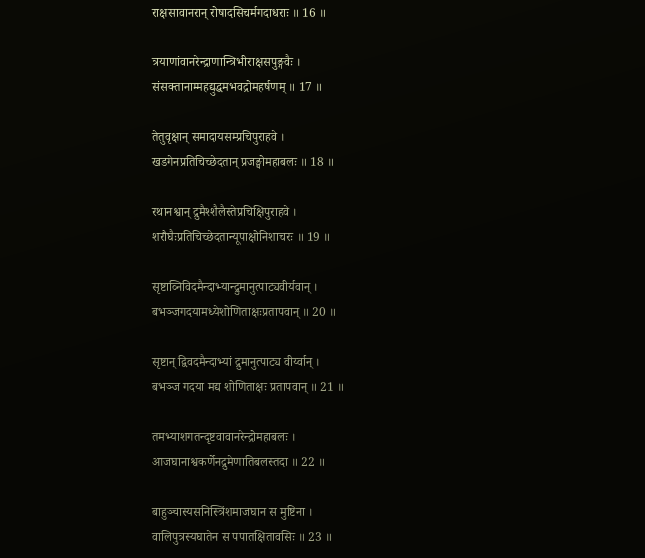राक्षसावानरान् रोषादसिचर्मगदाधराः ॥ 16 ॥

त्रयाणांवानरेन्द्राणान्त्रिभीराक्षसपुङ्गवैः ।
संसक्तानाम्महद्युद्धमभवद्रोमहर्षणम् ॥ 17 ॥

तेतुवृक्षान् समादायसम्प्रचिपुराहवे ।
खडगेनप्रतिचिच्छेदतान् प्रजङ्घोमहाबलः ॥ 18 ॥

रथानश्वान् द्रुमैश्शैलैस्तेप्रचिक्षिपुराहवे ।
शरौघैःप्रतिचिच्छेदतान्यूपाक्षोनिशाचरः ॥ 19 ॥

सृष्टाव्निविदमैन्दाभ्यान्द्रुमानुत्पाट्यवीर्यवान् ।
बभञ्जगदयामध्येशोणिताक्षःप्रतापवान् ॥ 20 ॥

सृष्टान् द्विवदमैन्दाभ्यां द्रुमानुत्पाट्य वीर्य्वान् ।
बभञ्ज गदया मद्य शोणिताक्षः प्रतापवान् ॥ 21 ॥

तमभ्याशगतन्दृष्टवावानरेन्द्रोमहाबलः ।
आजघानाश्वकर्णेनद्रुमेणातिबलस्तदा ॥ 22 ॥

बाहुञ्चास्यसनिस्त्रिंशमाजघान स मुष्टिना ।
वालिपुत्रस्यघातेन स पपातक्षितावसिः ॥ 23 ॥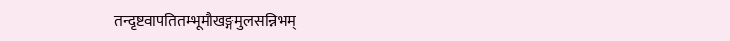तन्दृष्टवापतितम्भूमौखङ्गमुलसन्निभम्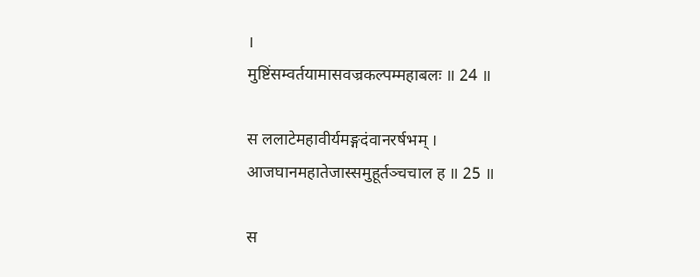।
मुष्टिंसम्वर्तयामासवज्रकल्पम्महाबलः ॥ 24 ॥

स ललाटेमहावीर्यमङ्गदंवानरर्षभम् ।
आजघानमहातेजास्समुहूर्तञ्चचाल ह ॥ 25 ॥

स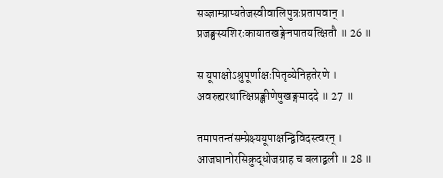सञ्ज्ञाम्प्राप्यतेजस्वीवालिपुत्रःप्रतापवान् ।
प्रजङ्घस्यशिरःकायातखङ्गेनपातयत्क्षितौ ॥ 26 ॥

स यूपाक्षोऽश्रुपूर्णाक्षःपितृव्येनिहतेरणे ।
अवरुह्यरथात्क्षिप्रङ्क्षीणेषुखङ्गमाददे ॥ 27 ॥

तमापतन्तंसम्प्रेक्ष्ययूपाक्षन्द्विविदस्त्वरन् ।
आजघानोरसिक्रुद्धोजग्राह च बलाद्बली ॥ 28 ॥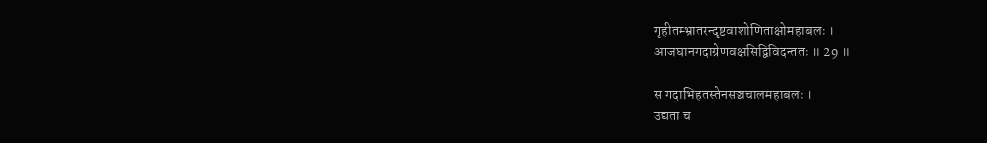गृहीतम्भ्रातरन्दृष्टवाशोणिताक्षोमहाबलः ।
आजघानगदाग्रेणवक्षसिद्विविदन्ततः ॥ 29 ॥

स गदाभिहतस्तेनसञ्चचालमहाबलः ।
उद्यता च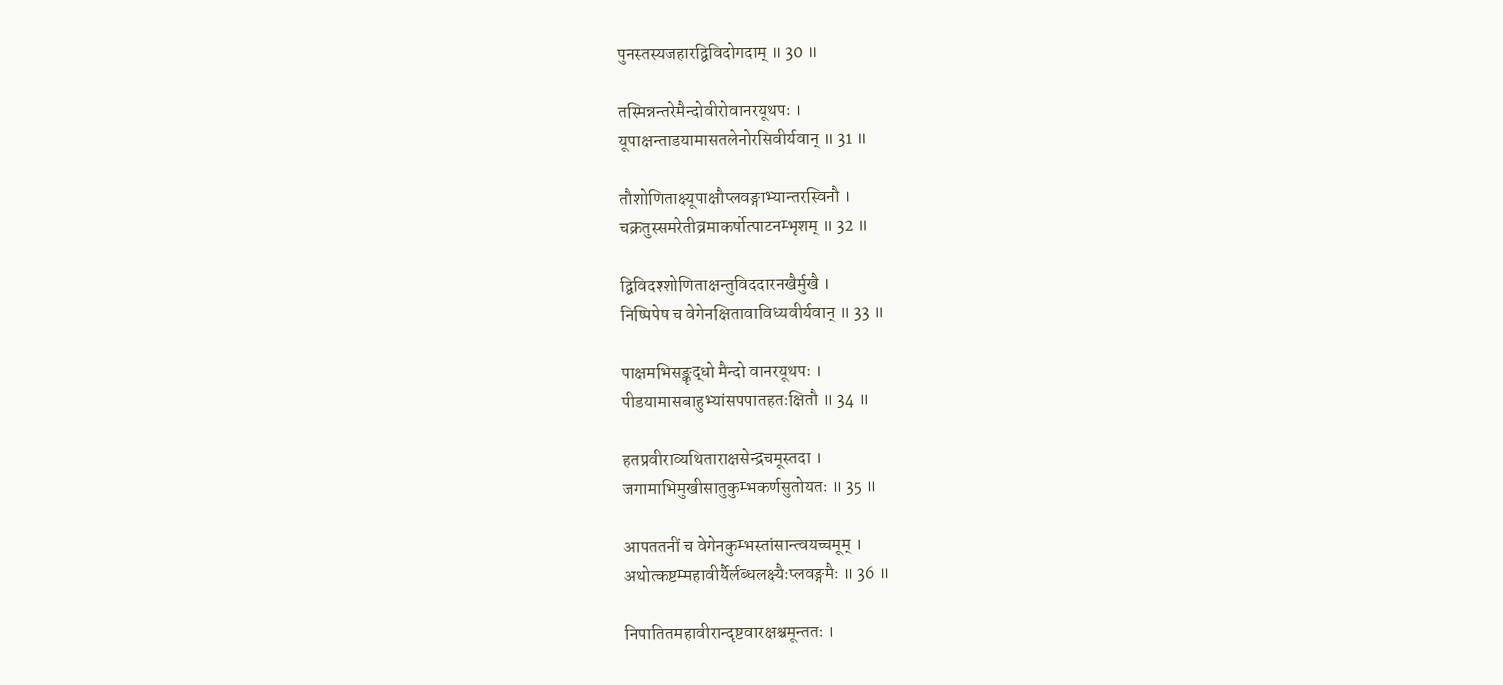पुनस्तस्यजहारद्विविदोगदाम् ॥ 30 ॥

तस्मिन्नन्तरेमैन्दोवीरोवानरयूथपः ।
यूपाक्षन्ताडयामासतलेनोरसिवीर्यवान् ॥ 31 ॥

तौशोणिताक्ष्यूपाक्षौप्लवङ्गाभ्यान्तरस्विनौ ।
चक्रतुस्समरेतीव्रमाकर्षोत्पाटनम्भृशम् ॥ 32 ॥

द्विविदश्शोणिताक्षन्तुविददारनखैर्मुखै ।
निष्पिपेष च वेगेनक्षितावाविध्यवीर्यवान् ॥ 33 ॥

पाक्षमभिसङ्कृद्धो मैन्दो वानरयूथपः ।
पीडयामासबाहुभ्यांसपपातहतःक्षितौ ॥ 34 ॥

हतप्रवीराव्यथिताराक्षसेन्द्रचमूस्तदा ।
जगामाभिमुखीसातुकुम्भकर्णसुतोयतः ॥ 35 ॥

आपततनीं च वेगेनकुम्भस्तांसान्त्वयच्चमूम् ।
अथोत्कष्टम्महावीर्यैर्लब्धलक्ष्यैःप्लवङ्गमैः ॥ 36 ॥

निपातितमहावीरान्दृष्टवारक्षश्चमून्ततः ।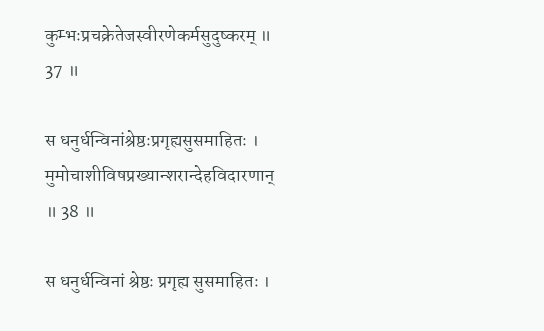कुम्भःप्रचक्रेतेजस्वीरणेकर्मसुदुष्करम् ॥ 37 ॥

स धनुर्धन्विनांश्रेष्ठःप्रगृह्यसुसमाहितः ।
मुमोचाशीविषप्रख्यान्शरान्देहविदारणान् ॥ 38 ॥

स धनुर्धन्विनां श्रेष्ठः प्रगृह्य सुसमाहितः ।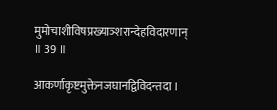मुमोचाशीविषप्रख्याञ्शरान्देहविदारणान् ॥ 39 ॥

आकर्णाकृष्टमुक्तेनजघानद्विविदन्तदा ।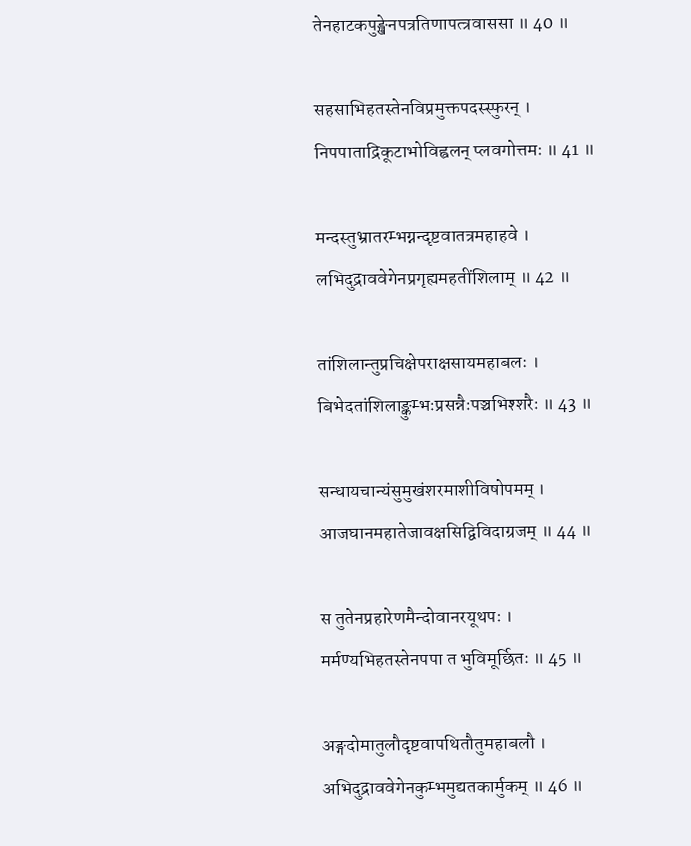तेनहाटकपुङ्खेनपत्रतिणापत्त्रवाससा ॥ 40 ॥

सहसाभिहतस्तेनविप्रमुक्तपदस्स्फुरन् ।
निपपाताद्रिकूटाभोविह्वलन् प्लवगोत्तमः ॥ 41 ॥

मन्दस्तुभ्रातरम्भग्नन्दृष्टवातत्रमहाहवे ।
लभिदुद्राववेगेनप्रगृह्यमहतींशिलाम् ॥ 42 ॥

तांशिलान्तुप्रचिक्षेपराक्षसायमहाबलः ।
बिभेदतांशिलाङ्कुम्भःप्रसन्नैःपञ्चभिश्शरैः ॥ 43 ॥

सन्धायचान्यंसुमुखंशरमाशीविषोपमम् ।
आजघानमहातेजावक्षसिद्विविदाग्रजम् ॥ 44 ॥

स तुतेनप्रहारेणमैन्दोवानरयूथपः ।
मर्मण्यभिहतस्तेनपपा त भुविमूर्छितः ॥ 45 ॥

अङ्गदोमातुलौदृष्टवापथितौतुमहाबलौ ।
अभिदुद्राववेगेनकुम्भमुद्यतकार्मुकम् ॥ 46 ॥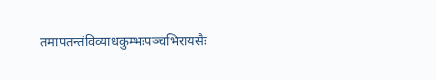तमापतन्तंविव्याधकुम्भःपञ्चभिरायसैः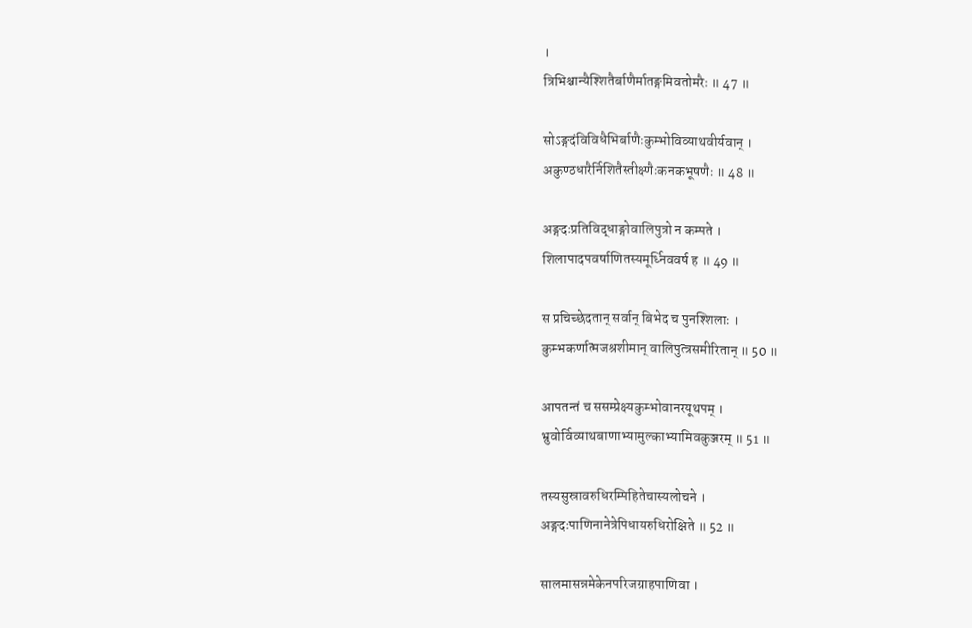।
त्रिभिश्चान्यैश्शितैर्बाणैर्मातङ्गमिवतोमरैः ॥ 47 ॥

सोऽङ्गदंविविधैभिर्बाणैःकुम्भोविव्याथवीर्यवान् ।
अकुण्ठधारैर्निशितैस्तीक्ष्णैःकनकभूषणैः ॥ 48 ॥

अङ्गदःप्रतिविद्धाङ्गोवालिपुत्रो न कम्पते ।
शिलापादपवर्षाणितस्यमूर्ध्निववर्ष ह ॥ 49 ॥

स प्रचिच्छेदतान् सर्वान् बिभेद च पुनश्शिलाः ।
कुम्भकर्णात्मजश्रशीमान् वालिपुत्त्रसमीरितान् ॥ 50 ॥

आपतन्तं च ससम्प्रेक्ष्यकुम्भोवानरयूथपम् ।
भ्रुवोर्विव्याथबाणाभ्यामुल्काभ्यामिवकुञ्जरम् ॥ 51 ॥

तस्यसुस्रावरुधिरम्पिहितेचास्यलोचने ।
अङ्गदःपाणिनानेत्रेपिधायरुधिरोक्षिते ॥ 52 ॥

सालमासन्नमेकेनपरिजग्राहपाणिवा ।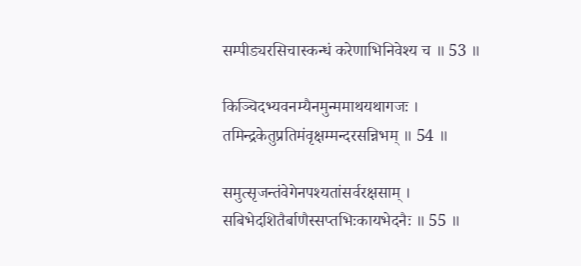सम्पीड्यरसिचास्कन्धं करेणाभिनिवेश्य च ॥ 53 ॥

किञ्चिदभ्यवनम्यैनमुन्ममाथयथागजः ।
तमिन्द्रकेतुप्रतिमंवृक्षम्मन्दरसन्निभम् ॥ 54 ॥

समुत्सृजन्तंवेगेनपश्यतांसर्वरक्षसाम् ।
सबिभेदशितैर्बाणैस्सप्तभिःकायभेदनैः ॥ 55 ॥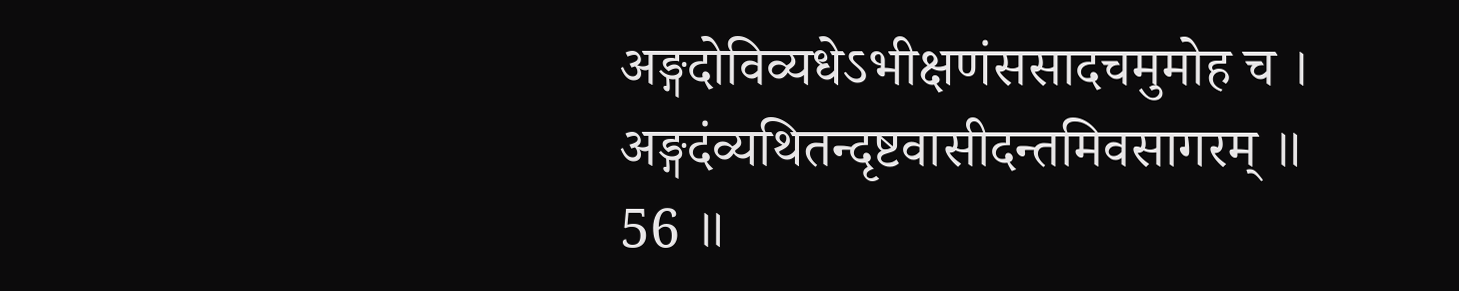अङ्गदोविव्यधेऽभीक्षणंससादचमुमोह च ।
अङ्गदंव्यथितन्दृष्टवासीदन्तमिवसागरम् ॥ 56 ॥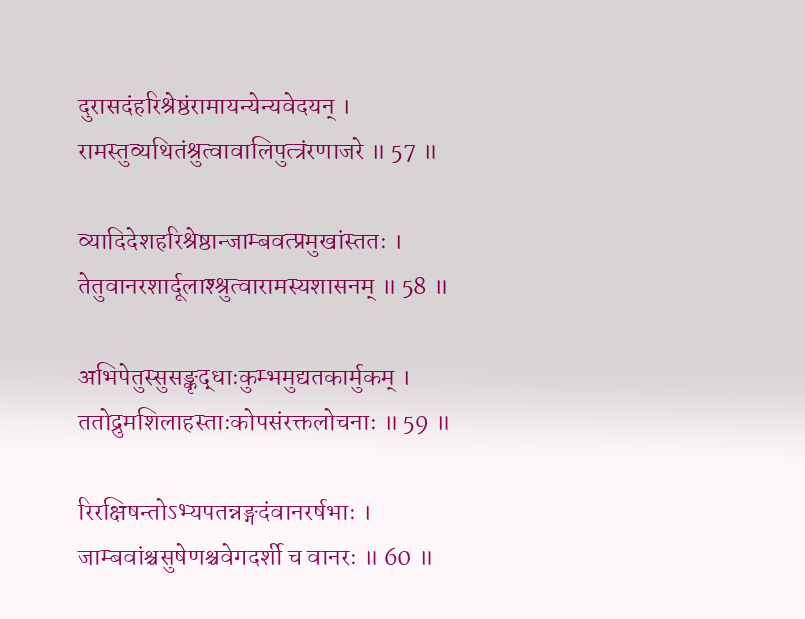दुरासदंहरिश्रेष्ठंरामायन्येन्यवेदयन् ।
रामस्तुव्यथितंश्रुत्वावालिपुत्त्रंरणाजरे ॥ 57 ॥

व्यादिदेशहरिश्रेष्ठान्जाम्बवत्प्रमुखांस्ततः ।
तेतुवानरशार्दूलाश्श्रुत्वारामस्यशासनम् ॥ 58 ॥

अभिपेतुस्सुसङ्कृद्धाःकुम्भमुद्यतकार्मुकम् ।
ततोद्रुमशिलाहस्ताःकोपसंरक्तलोचनाः ॥ 59 ॥

रिरक्षिषन्तोऽभ्यपतन्नङ्गदंवानरर्षभाः ।
जाम्बवांश्चसुषेणश्चवेगदर्शी च वानरः ॥ 60 ॥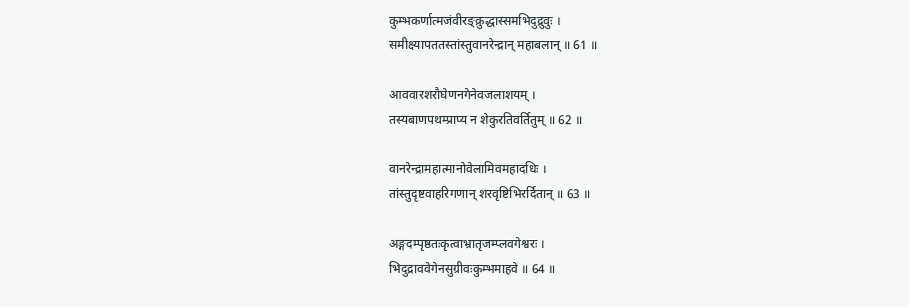कुम्भकर्णात्मजंवीरङ्क्रुद्धास्समभिदुद्रुवुः ।
समीक्ष्यापततस्तांस्तुवानरेन्द्रान् महाबलान् ॥ 61 ॥

आववारशरौघेणनगेनेवजलाशयम् ।
तस्यबाणपथम्प्राप्य न शेकुरतिवर्तितुम् ॥ 62 ॥

वानरेन्द्रामहात्मानोवेलामिवमहादधिः ।
तांस्तुदृष्टवाहरिगणान् शरवृष्टिभिरर्दितान् ॥ 63 ॥

अङ्गदम्पृष्ठतःकृत्वाभ्रातृजम्प्लवगेश्वरः ।
भिदुद्राववेगेनसुग्रीवःकुम्भमाहवे ॥ 64 ॥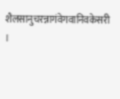शैलसानुचरन्नागंवेगवानिवकेसरी ।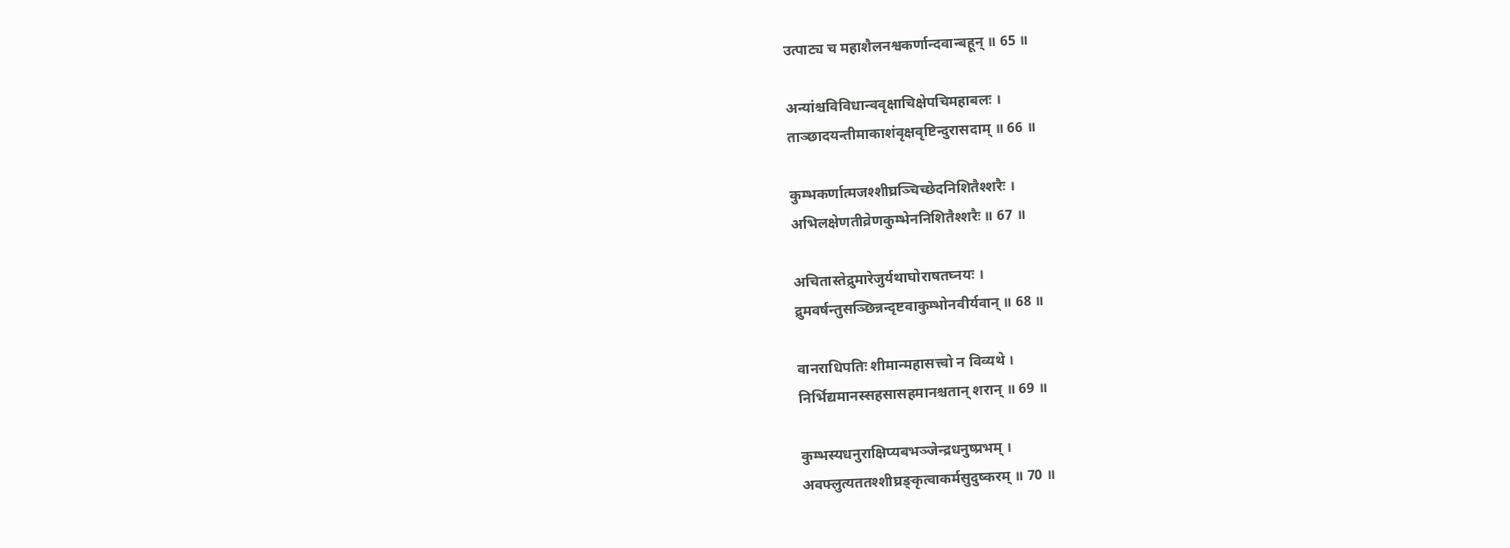उत्पाट्य च महाशैलनश्वकर्णान्दवान्बहून् ॥ 65 ॥

अन्यांश्चविविधान्ववृक्षाचिक्षेपचिमहाबलः ।
ताञ्छादयन्तीमाकाशंवृक्षवृष्टिन्दुरासदाम् ॥ 66 ॥

कुम्भकर्णात्मजश्शीघ्रञ्चिच्छेदनिशितैश्शरैः ।
अभिलक्षेणतीव्रेणकुम्भेननिशितैश्शरैः ॥ 67 ॥

अचितास्तेद्रुमारेजुर्यथाघोराषतघ्नयः ।
द्रुमवर्षन्तुसञ्छिन्नन्दृष्टवाकुम्भोनवीर्यवान् ॥ 68 ॥

वानराधिपतिः शीमान्महासत्त्वो न विव्यथे ।
निर्भिद्यमानस्सहसासहमानश्चतान् शरान् ॥ 69 ॥

कुम्भस्यधनुराक्षिप्यबभञ्जेन्द्रधनुष्प्रभम् ।
अवफ्लुत्यततश्शीघ्रङ्कृत्वाकर्मसुदुष्करम् ॥ 70 ॥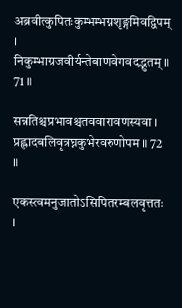अब्रवीत्कुपितःकुम्भम्भग्नशृङ्गमिवद्विपम् ।
निकुम्भाग्रजवीर्यन्तेबाणवेगवदद्भुतम् ॥ 71 ॥

सन्नतिश्चप्रभावश्चतववारावणस्यवा ।
प्रह्लादबलिवृत्रघ्नकुभेरवरुणोपम ॥ 72 ॥

एकस्त्वमनुजातोऽसिपितरम्बलवृत्ततः ।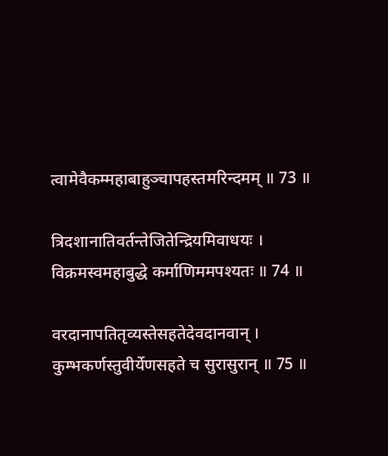त्वामेवैकम्महाबाहुञ्चापहस्तमरिन्दमम् ॥ 73 ॥

त्रिदशानातिवर्तन्तेजितेन्द्रियमिवाधयः ।
विक्रमस्वमहाबुद्धे कर्माणिममपश्यतः ॥ 74 ॥

वरदानापतितृव्यस्तेसहतेदेवदानवान् ।
कुम्भकर्णस्तुवीर्येणसहते च सुरासुरान् ॥ 75 ॥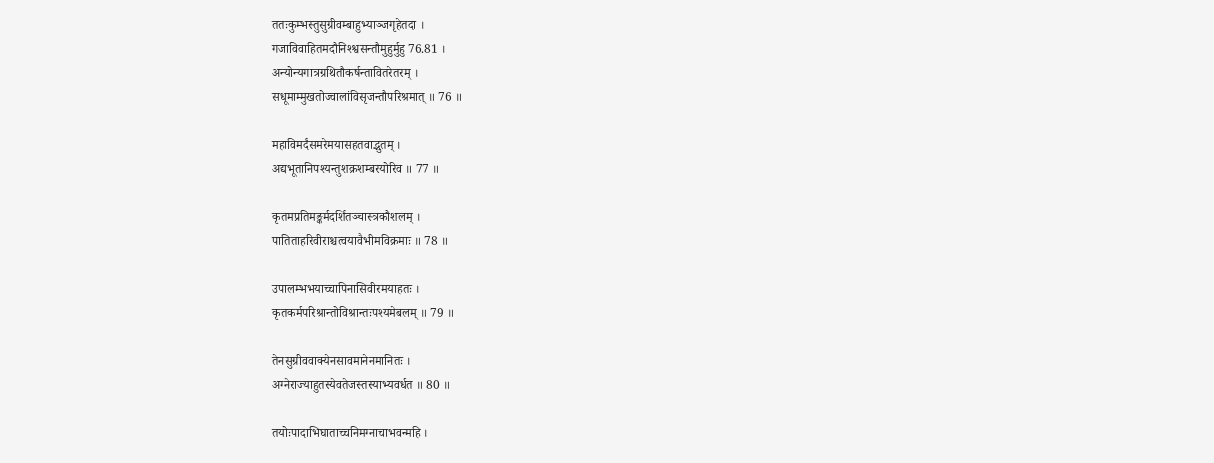ततःकुम्भस्तुसुग्रीवम्बाहुभ्याञ्जगृहेतदा ।
गजाविवाहितमदौनिश्श्वसन्तौमुहुर्मुहु 76.81 ।
अन्योन्यगात्रग्रथितौकर्षन्तावितरेतरम् ।
सधूमाम्मुखतोज्वालांविसृजन्तौपरिश्रमात् ॥ 76 ॥

महाविमर्दंसमरेमयासहतवाद्भुतम् ।
अद्यभूतानिपश्यन्तुशक्रशम्बरयोरिव ॥ 77 ॥

कृतमप्रतिमङ्कर्मदर्शितञ्चास्त्रकौशलम् ।
पातिताहरिवीराश्चत्वयावैभीमविक्रमाः ॥ 78 ॥

उपालम्भभयाच्चापिनासिवीरमयाहतः ।
कृतकर्मपरिश्रान्तोविश्रान्तःपश्यमेबलम् ॥ 79 ॥

तेनसुग्रीववाक्येनसावमानेनमानितः ।
अग्नेराज्याहुतस्येवतेजस्तस्याभ्यवर्धत ॥ 80 ॥

तयोःपादाभिघाताच्चनिमग्नाचाभवन्महि ।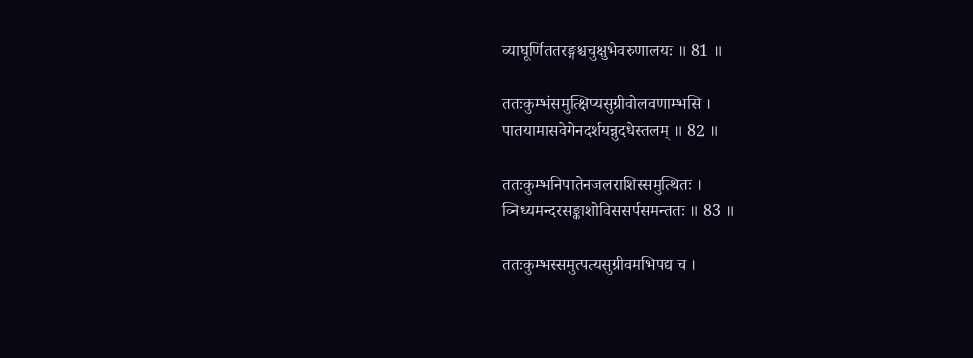व्याघूर्णिततरङ्गश्चचुक्षुभेवरुणालयः ॥ 81 ॥

ततःकुम्भंसमुत्क्षिप्यसुग्रीवोलवणाम्भसि ।
पातयामासवेगेनदर्शयन्नुदधेस्तलम् ॥ 82 ॥

ततःकुम्भनिपातेनजलराशिस्समुत्थितः ।
व्निध्यमन्दरसङ्काशोविससर्पसमन्ततः ॥ 83 ॥

ततःकुम्भस्समुत्पत्यसुग्रीवमभिपद्य च ।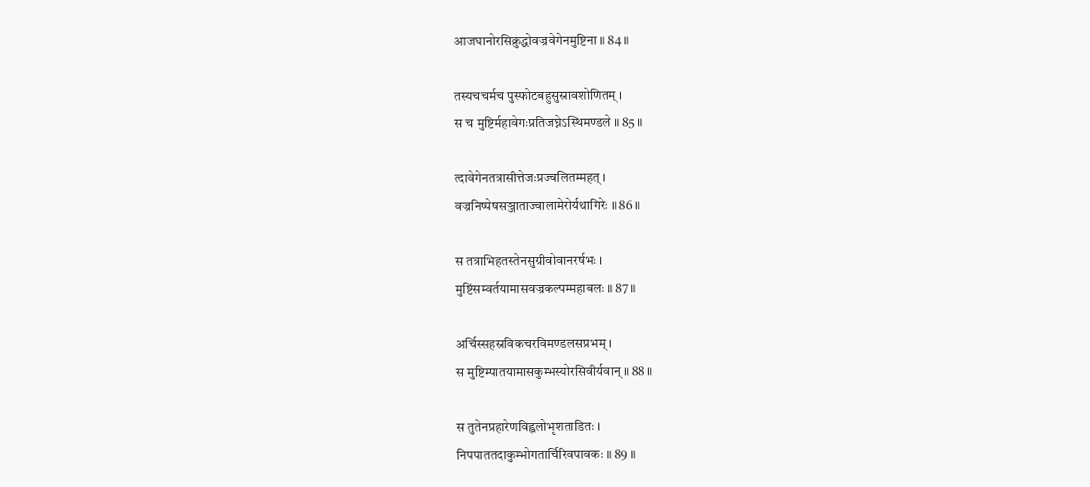आजघानोरसिक्रुद्धोवज्रवेगेनमुष्टिना ॥ 84 ॥

तस्यचचर्मच पुस्फोटबहुसुस्रावशोणितम् ।
स च मुष्टिर्महावेगःप्रतिजघ्नेऽस्थिमण्डले ॥ 85 ॥

त्दावेगेनतत्रासीत्तेजःप्रज्वलितम्महत् ।
वज्रनिष्पेषसञ्जाताज्वालामेरोर्यथागिरेः ॥ 86 ॥

स तत्राभिहतस्तेनसुग्रीवोवानरर्षभः ।
मुष्टिंसम्वर्तयामासवज्रकल्पम्महाबलः ॥ 87 ॥

अर्चिस्सहस्रविकचरविमण्डलसप्रभम् ।
स मुष्टिम्पातयामासकुम्भस्योरसिवीर्यवान् ॥ 88 ॥

स तुतेनप्रहारेणविह्वलोभृशताडितः ।
निपपाततदाकुम्भोगतार्चिरिवपावकः ॥ 89 ॥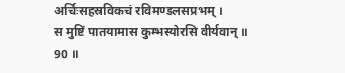अर्चिःसहस्रविकचं रविमण्डलसप्रभम् ।
स मुष्टिं पातयामास कुम्भस्योरसि वीर्यवान् ॥ 90 ॥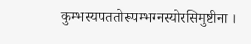कुम्भस्यपततोरूपम्भग्नस्योरसिमुष्टीना ।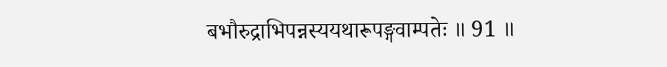बभौरुद्राभिपन्नस्ययथारूपङ्गवाम्पतेः ॥ 91 ॥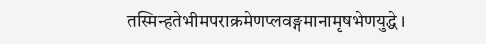तस्मिन्हतेभीमपराक्रमेणप्लवङ्गमानामृषभेणयुद्धे ।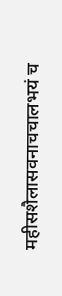महीसशैलासवनाचचालभयं च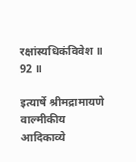रक्षांस्यधिकंविवेश ॥ 92 ॥

इत्यार्षे श्रीमद्रामायणे वाल्मीकीय आदिकाव्ये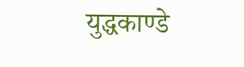युद्धकाण्डे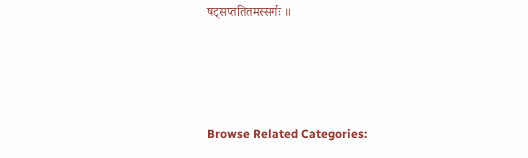षट्सप्ततितमस्सर्गः ॥




Browse Related Categories: